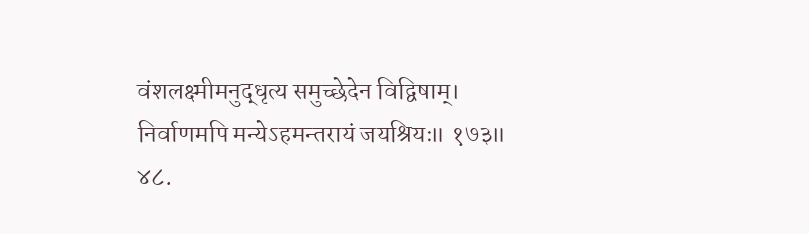वंशलक्ष्मीमनुद्धृत्य समुच्छेदेन विद्विषाम्।
निर्वाणमपि मन्येऽहमन्तरायं जयश्रियः॥ १७३॥
४८.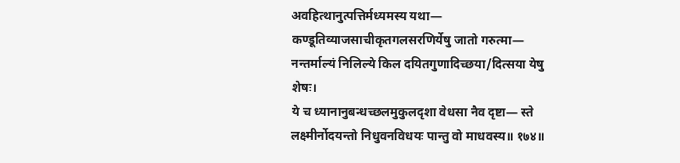अवहित्थानुत्पत्तिर्मध्यमस्य यथा—
कण्डूतिव्याजसाचीकृतगलसरणिर्येषु जातो गरुत्मा— नन्तर्माल्यं निलिल्ये किल दयितगुणादिच्छया/दित्सया येषु शेषः।
ये च ध्यानानुबन्धच्छलमुकुलदृशा वेधसा नैव दृष्टा— स्ते लक्ष्मीर्नोदयन्तो निधुवनविधयः पान्तु वो माधवस्य॥ १७४॥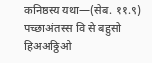कनिष्ठस्य यथा—(सेब. ११.९)
पच्छाअंतस्स वि से बहुसो हिअअठ्ठिओ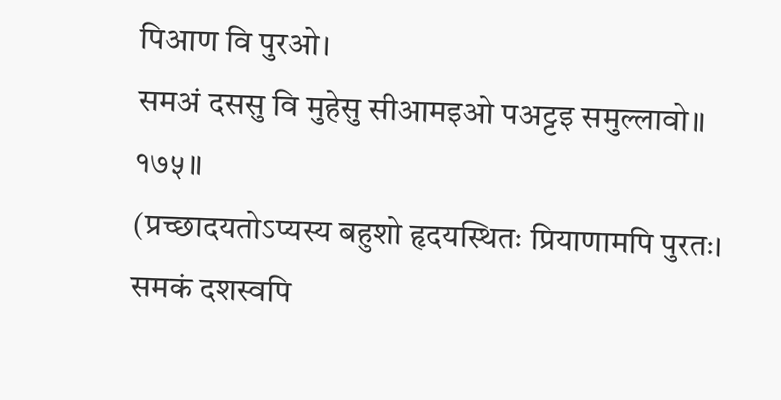पिआण वि पुरओ।
समअं दससु वि मुहेसु सीआमइओ पअट्टइ समुल्लावो॥ १७५॥
(प्रच्छादयतोऽप्यस्य बहुशो हृदयस्थितः प्रियाणामपि पुरतः।
समकं दशस्वपि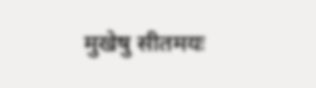मुखेषु सीतमयः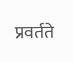प्रवर्तते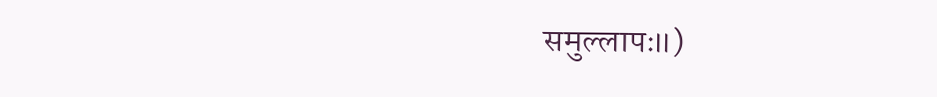समुल्लापः॥)